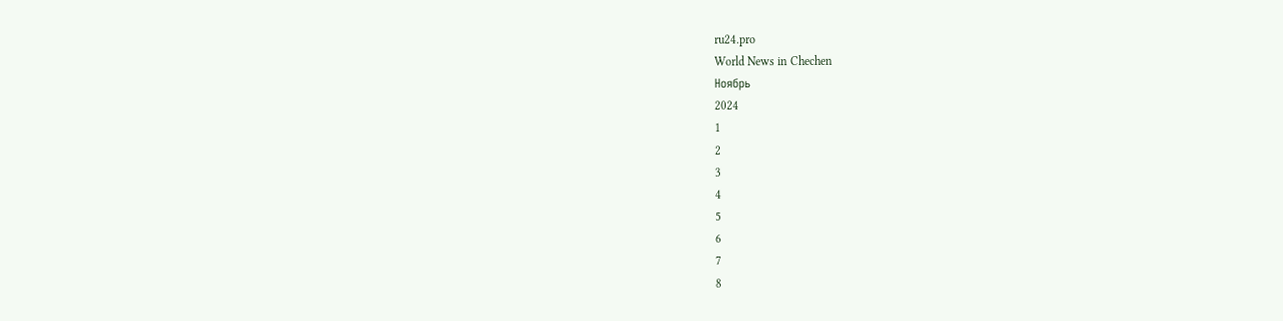ru24.pro
World News in Chechen
Ноябрь
2024
1
2
3
4
5
6
7
8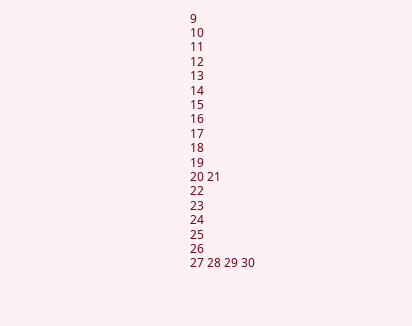9
10
11
12
13
14
15
16
17
18
19
20 21
22
23
24
25
26
27 28 29 30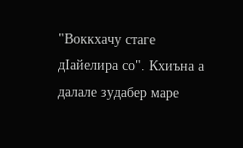"Воккхачу стаге дIайелира со". Кхиъна а далале зудабер маре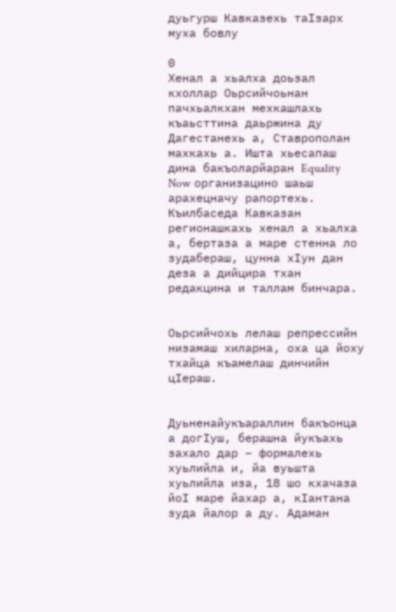дуьгурш Кавказехь таIзарх муха бовлу

0
Хенал а хьалха доьзал кхоллар Оьрсийчоьнан пачхьалкхан мехкашлахь къаьсттина даьржина ду Дагестанехь а, Ставрополан махкахь а. Ишта хьесапаш дина бакъоларйаран Equality Now организацино шаьш арахецначу рапортехь. Къилбаседа Кавказан регионашкахь хенал а хьалха а, бертаза а маре стенна ло зудабераш, цунна хIун дан деза а дийцира тхан редакцина и таллам бинчара.


Оьрсийчохь лелаш репрессийн низамаш хиларна, оха ца йоху тхайца къамелаш динчийн цIераш.


Дуьненайукъараллин бакъонца а догIуш, берашна йукъахь захало дар – формалехь хуьлийла и, йа вуьшта хуьлийла иза, 18 шо кхачаза йоI маре йахар а, кIантана зуда йалор а ду. Адаман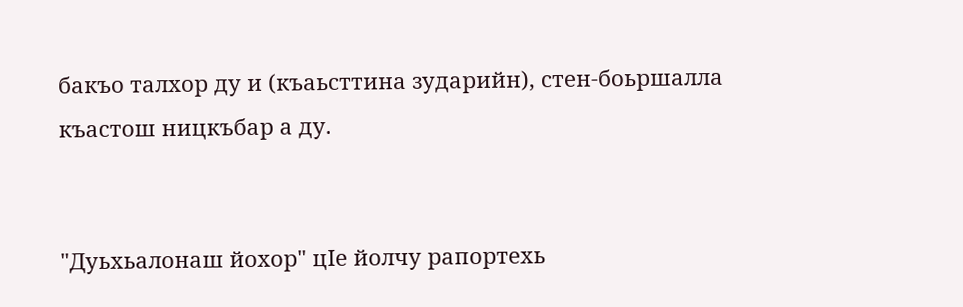бакъо талхор ду и (къаьсттина зударийн), стен-боьршалла къастош ницкъбар а ду.


"Дуьхьалонаш йохор" цIе йолчу рапортехь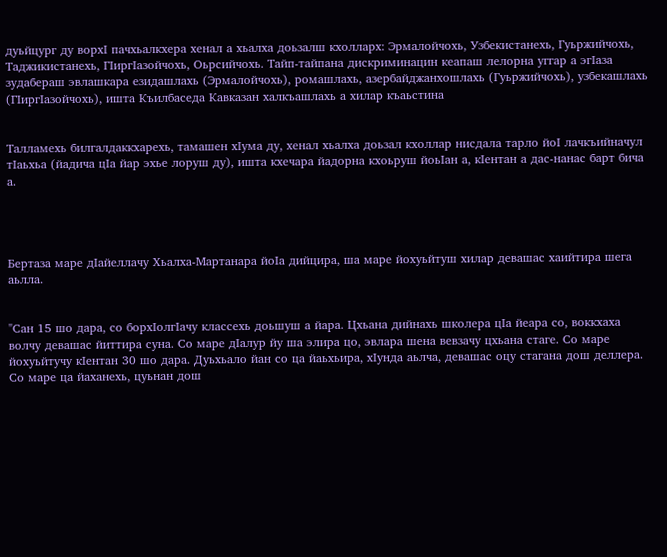дуьйцург ду ворхI пачхьалкхера хенал а хьалха доьзалш кхолларх: Эрмалойчохь, Узбекистанехь, Гуьржийчохь, Таджикистанехь, ГIиргIазойчохь, Оьрсийчохь. Тайп-тайпана дискриминацин кеапаш лелорна уггар а эгIаза зудабераш эвлашкара езидашлахь (Эрмалойчохь), ромашлахь, азербайджанхошлахь (Гуьржийчохь), узбекашлахь (ГIиргIазойчохь), ишта Къилбаседа Кавказан халкъашлахь а хилар къаьстина


Талламехь билгалдаккхарехь, тамашен хIума ду, хенал хьалха доьзал кхоллар нисдала тарло йоI лачкъийначул тIаьхьа (йадича цIа йар эхье лоруш ду), ишта кхечара йадорна кхоьруш йоьIан а, кIентан а дас-нанас барт бича а.




Бертаза маре дIайеллачу Хьалха-Мартанара йоIа дийцира, ша маре йохуьйтуш хилар девашас хаийтира шега аьлла.


"Сан 15 шо дара, со борхIолгIачу классехь доьшуш а йара. Цхьана дийнахь школера цIа йеара со, воккхаха волчу девашас йиттира суна. Со маре дIалур йу ша элира цо, эвлара шена вевзачу цхьана стаге. Со маре йохуьйтучу кIентан 30 шо дара. Дуьхьало йан со ца йаьхьира, хIунда аьлча, девашас оцу стагана дош деллера. Со маре ца йаханехь, цуьнан дош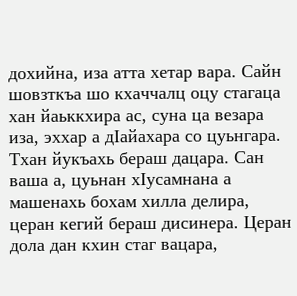дохийна, иза атта хетар вара. Сайн шовзткъа шо кхаччалц оцу стагаца хан йаьккхира ас, суна ца везара иза, эххар а дIайахара со цуьнгара. Тхан йукъахь бераш дацара. Сан ваша а, цуьнан хIусамнана а машенахь бохам хилла делира, церан кегий бераш дисинера. Церан дола дан кхин стаг вацара,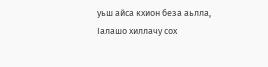уьш айса кхион беза аьлла, Iалашо хиллачу сох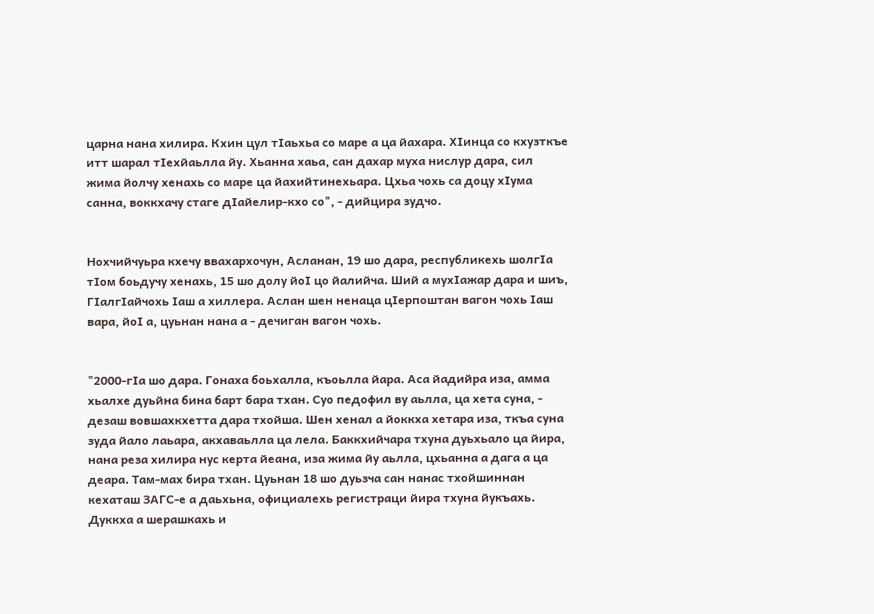царна нана хилира. Кхин цул тIаьхьа со маре а ца йахара. ХIинца со кхузткъе итт шарал тIехйаьлла йу. Хьанна хаьа, сан дахар муха нислур дара, сил жима йолчу хенахь со маре ца йахийтинехьара. Цхьа чохь са доцу хIума санна, воккхачу стаге дIайелир-кхо со", - дийцира зудчо.


Нохчийчуьра кхечу ввахархочун, Асланан, 19 шо дара, республикехь шолгIа тIом боьдучу хенахь, 15 шо долу йоI цо йалийча. Ший а мухIажар дара и шиъ, ГIалгIайчохь Iаш а хиллера. Аслан шен ненаца цIерпоштан вагон чохь Iаш вара, йоI а, цуьнан нана а - дечиган вагон чохь.


"2000-гIа шо дара. Гонаха боьхалла, къоьлла йара. Аса йадийра иза, амма хьалхе дуьйна бина барт бара тхан. Суо педофил ву аьлла, ца хета суна, - дезаш вовшахкхетта дара тхойша. Шен хенал а йоккха хетара иза, ткъа суна зуда йало лаьара, акхаваьлла ца лела. Баккхийчара тхуна дуьхьало ца йира, нана реза хилира нус керта йеана, иза жима йу аьлла, цхьанна а дага а ца деара. Там-мах бира тхан. Цуьнан 18 шо дуьзча сан нанас тхойшиннан кехаташ ЗАГС-е а даьхьна, официалехь регистраци йира тхуна йукъахь. Дуккха а шерашкахь и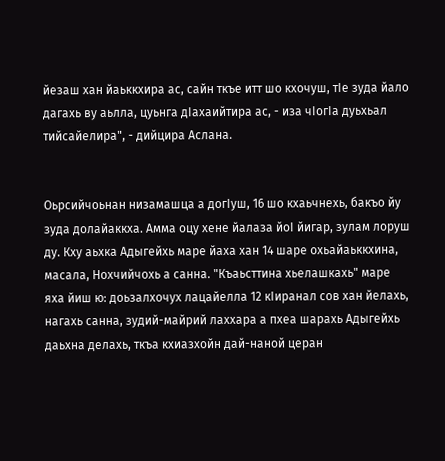йезаш хан йаьккхира ас, сайн ткъе итт шо кхочуш, тIе зуда йало дагахь ву аьлла, цуьнга дIахаийтира ас, - иза чIогIа дуьхьал тийсайелира", - дийцира Аслана.


Оьрсийчоьнан низамашца а догӀуш, 16 шо кхаьчнехь, бакъо йу зуда долайаккха. Амма оцу хене йалаза йоI йигар, зулам лоруш ду. Кху аьхка Адыгейхь маре йаха хан 14 шаре охьайаьккхина, масала, Нохчийчохь а санна. "Къаьсттина хьелашкахь" маре яха йиш ю: доьзалхочух лацайелла 12 кӀиранал сов хан йелахь, нагахь санна, зудий-майрий лаххара а пхеа шарахь Адыгейхь даьхна делахь, ткъа кхиазхойн дай-наной церан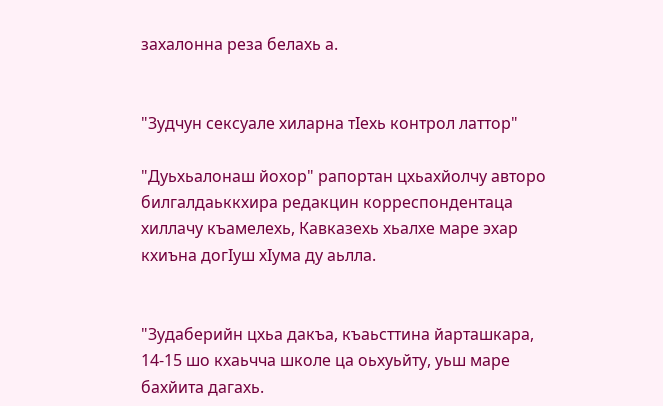захалонна реза белахь а.


"Зудчун сексуале хиларна тIехь контрол латтор"

"Дуьхьалонаш йохор" рапортан цхьахйолчу авторо билгалдаьккхира редакцин корреспондентаца хиллачу къамелехь, Кавказехь хьалхе маре эхар кхиъна догIуш хIума ду аьлла.


"Зудаберийн цхьа дакъа, къаьсттина йарташкара, 14-15 шо кхаьчча школе ца оьхуьйту, уьш маре бахйита дагахь.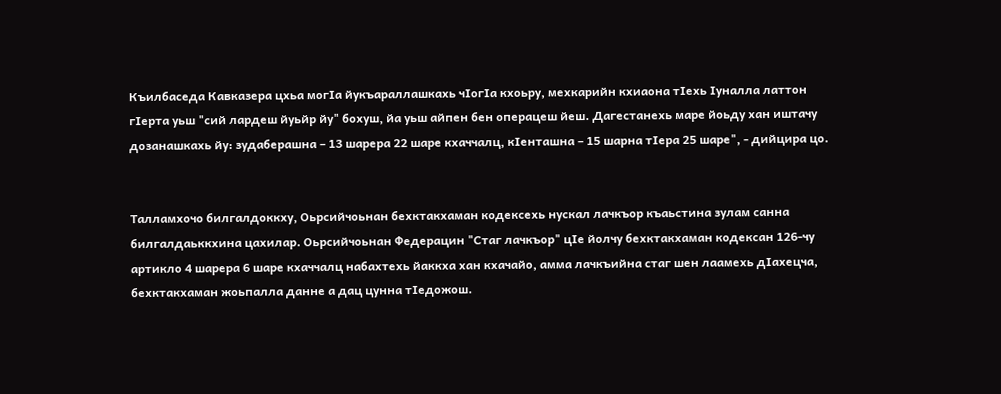Къилбаседа Кавказера цхьа могIа йукъараллашкахь чIогIа кхоьру, мехкарийн кхиаона тIехь Iуналла латтон гIерта уьш "сий лардеш йуьйр йу" бохуш, йа уьш айпен бен операцеш йеш. Дагестанехь маре йоьду хан иштачу дозанашкахь йу: зудаберашна – 13 шарера 22 шаре кхаччалц, кIенташна – 15 шарна тIера 25 шаре", - дийцира цо.


Талламхочо билгалдоккху, Оьрсийчоьнан бехктакхаман кодексехь нускал лачкъор къаьстина зулам санна билгалдаьккхина цахилар. Оьрсийчоьнан Федерацин "Стаг лачкъор" цӀе йолчу бехктакхаман кодексан 126-чу артикло 4 шарера 6 шаре кхаччалц набахтехь йаккха хан кхачайо, амма лачкъийна стаг шен лаамехь дӀахецча, бехктакхаман жоьпалла данне а дац цунна тIедожош.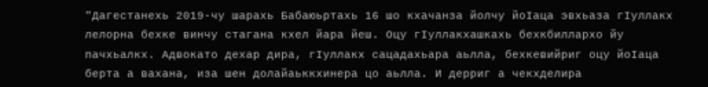"Дагестанехь 2019-чу шарахь Бабаюьртахь 16 шо кхачанза йолчу йоӀаца эвхьаза гӀуллакх лелорна бехке винчу стагана кхел йара йеш. Оцу гӀуллакхашкахь бехкбиллархо йу пачхьалкх. Адвокато дехар дира, гIуллакх сацадахьара аьлла, бехкевийриг оцу йоIаца берта а вахана, иза шен долайаьккхинера цо аьлла. И дерриг а чекхделира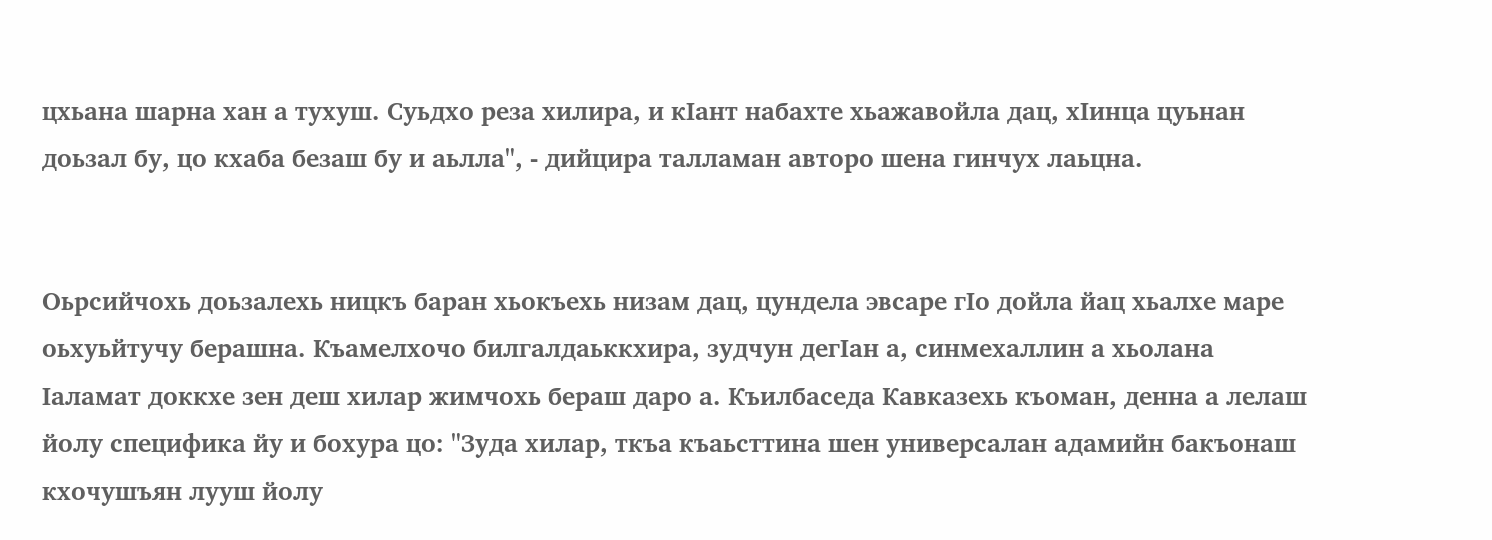цхьана шарна хан а тухуш. Суьдхо реза хилира, и кIант набахте хьажавойла дац, хIинца цуьнан доьзал бу, цо кхаба безаш бу и аьлла", - дийцира талламан авторо шена гинчух лаьцна.


Оьрсийчохь доьзалехь ницкъ баран хьокъехь низам дац, цундела эвсаре гӀо дойла йац хьалхе маре оьхуьйтучу берашна. Къамелхочо билгалдаьккхира, зудчун дегӀан а, синмехаллин а хьолана Ӏаламат доккхе зен деш хилар жимчохь бераш даро а. Къилбаседа Кавказехь къоман, денна а лелаш йолу специфика йу и бохура цо: "Зуда хилар, ткъа къаьсттина шен универсалан адамийн бакъонаш кхочушъян лууш йолу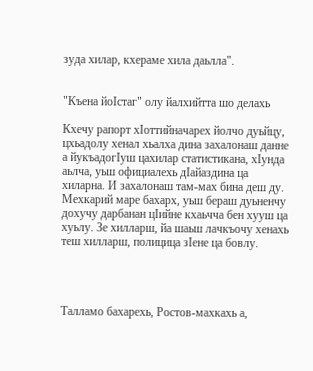зуда хилар, кхераме хила даьлла".


"Къена йоIстаг" олу йалхийтта шо делахь

Кхечу рапорт хӀоттийначарех йолчо дуьйцу, цхьадолу хенал хьалха дина захалонаш данне а йукъадогIуш цахилар статистикана, хIунда аьлча, уьш официалехь дӀайаздина ца хиларна. И захалонаш там-мах бина деш ду. Мехкарий маре бахарх, уьш бераш дуьненчу дохучу дарбанан цIийне кхаьчча бен хууш ца хуьлу. Зе хилларш, йа шаьш лачкъочу хенахь теш хилларш, полицица зӀене ца бовлу.




Талламо бахарехь, Ростов-махкахь а,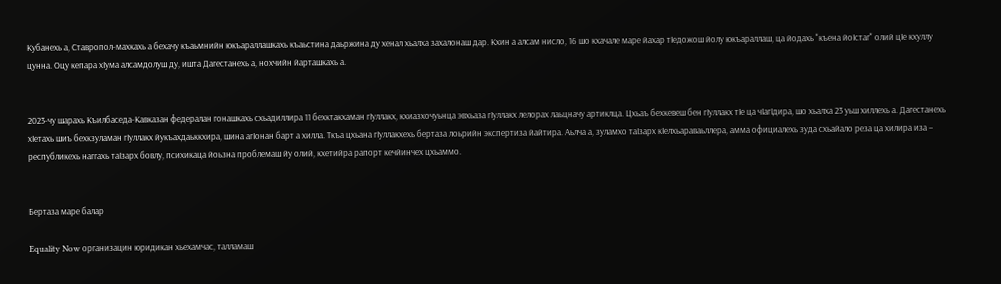Кубанехь а, Ставропол-махкахь а бехачу къаьмнийн юкъараллашкахь къаьстина даьржина ду хенал хьалха захалонаш дар. Кхин а алсам нисло, 16 шо кхачале маре йахар тӀедожош йолу юкъараллаш, ца йодахь "къена йоIстаг" олий цIе кхуллу цунна. Оцу кепара хIума алсамдолуш ду, ишта Дагестанехь а, нохчийн йарташкахь а.


2023-чу шарахь Къилбаседа-Кавказан федералан гонашкахь схьадиллира 11 бехктакхаман гӀуллакх, кхиазхочуьнца эвхьаза гӀуллакх лелорах лаьцначу артиклца. Цхьаъ бехкевеш бен гIуллакх тIе ца чIагIдира, шо хьалха 23 уьш хиллехь а. Дагестанехь хIетахь шиъ бехкзуламан гIуллакх йукъахдаьккхира, шина агIонан барт а хилла. Ткъа цхьана гIуллакхехь бертаза лоьрийн экспертиза йайтира. Аьлча а, зуламхо таӀзарх кӀелхьараваьллера, амма официалехь зуда схьайало реза ца хилира иза – республикехь наггахь таIзарх бовлу, психикаца йоьзна проблемаш йу олий, кхетийра рапорт кечйинчех цхьаммо.


Бертаза маре балар

Equality Now организацин юридикан хьехамчас, талламаш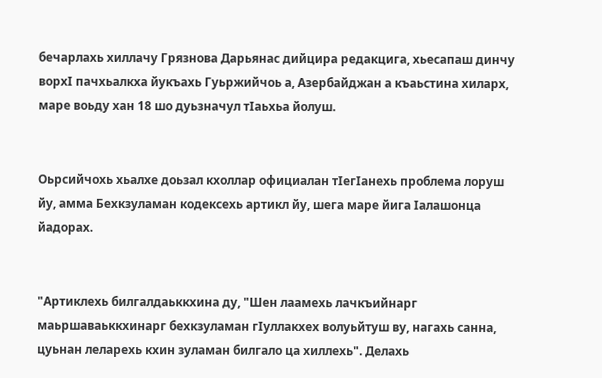бечарлахь хиллачу Грязнова Дарьянас дийцира редакцига, хьесапаш динчу ворхI пачхьалкха йукъахь Гуьржийчоь а, Азербайджан а къаьстина хиларх, маре воьду хан 18 шо дуьзначул тIаьхьа йолуш.


Оьрсийчохь хьалхе доьзал кхоллар официалан тIегIанехь проблема лоруш йу, амма Бехкзуламан кодексехь артикл йу, шега маре йига Iалашонца йадорах.


"Артиклехь билгалдаьккхина ду, "Шен лаамехь лачкъийнарг маьршаваьккхинарг бехкзуламан гIуллакхех волуьйтуш ву, нагахь санна, цуьнан леларехь кхин зуламан билгало ца хиллехь". Делахь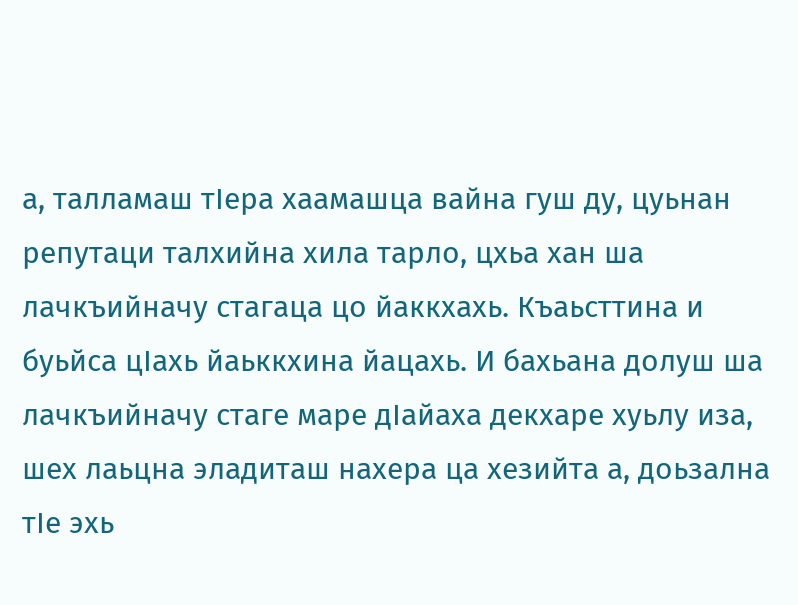а, талламаш тIера хаамашца вайна гуш ду, цуьнан репутаци талхийна хила тарло, цхьа хан ша лачкъийначу стагаца цо йаккхахь. Къаьсттина и буьйса цIахь йаьккхина йацахь. И бахьана долуш ша лачкъийначу стаге маре дIайаха декхаре хуьлу иза, шех лаьцна эладиташ нахера ца хезийта а, доьзална тIе эхь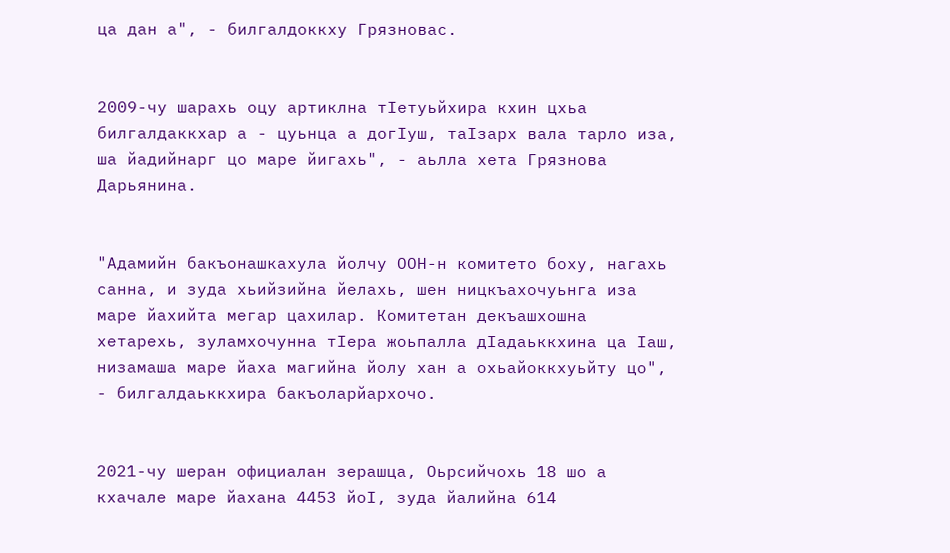ца дан а", - билгалдоккху Грязновас.


2009-чу шарахь оцу артиклна тIетуьйхира кхин цхьа билгалдаккхар а - цуьнца а догIуш, таIзарх вала тарло иза, ша йадийнарг цо маре йигахь", - аьлла хета Грязнова Дарьянина.


"Адамийн бакъонашкахула йолчу ООН-н комитето боху, нагахь санна, и зуда хьийзийна йелахь, шен ницкъахочуьнга иза маре йахийта мегар цахилар. Комитетан декъашхошна хетарехь, зуламхочунна тIера жоьпалла дIадаьккхина ца Iаш, низамаша маре йаха магийна йолу хан а охьайоккхуьйту цо", - билгалдаьккхира бакъоларйархочо.


2021-чу шеран официалан зерашца, Оьрсийчохь 18 шо а кхачале маре йахана 4453 йоI, зуда йалийна 614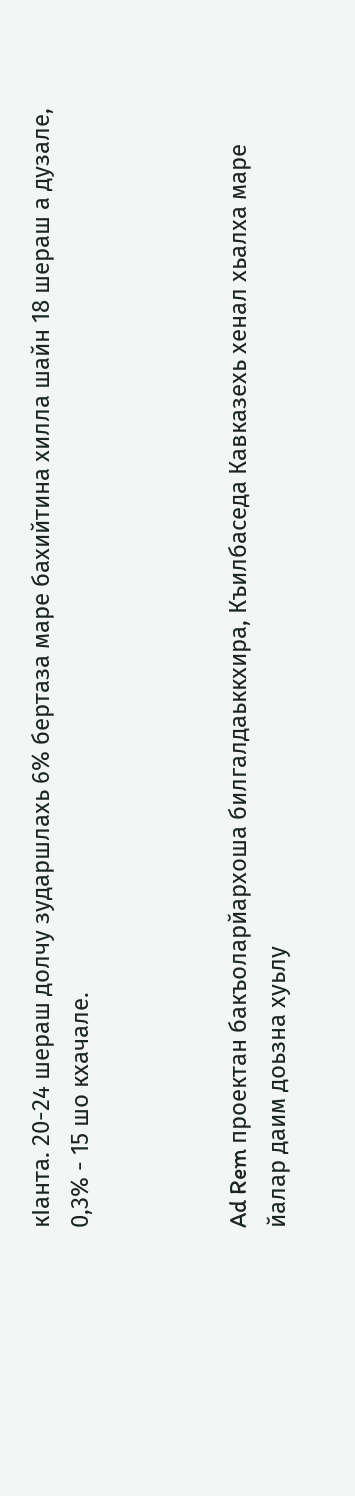кIанта. 20-24 шераш долчу зударшлахь 6% бертаза маре бахийтина хилла шайн 18 шераш а дузале, 0,3% - 15 шо кхачале.



Ad Rem проектан бакъоларйархоша билгалдаьккхира, Къилбаседа Кавказехь хенал хьалха маре йалар даим доьзна хуьлу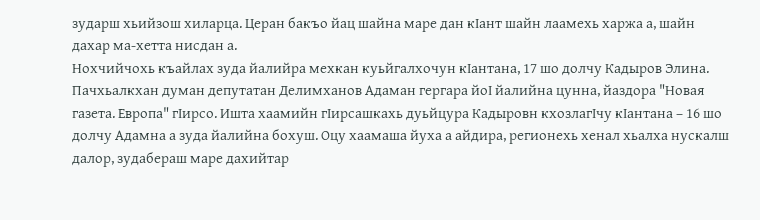зударш хьийзош хиларца. Церан бакъо йац шайна маре дан кIант шайн лаамехь харжа а, шайн дахар ма-хетта нисдан а.
Нохчийчохь къайлах зуда йалийра мехкан куьйгалхочун кIантана, 17 шо долчу Кадыров Элина. Пачхьалкхан думан депутатан Делимханов Адаман гергара йоI йалийна цунна, йаздора "Новая газета. Европа" гIирсо. Ишта хаамийн гIирсашкахь дуьйцура Кадыровн кхозлагIчу кIантана – 16 шо долчу Адамна а зуда йалийна бохуш. Оцу хаамаша йуха а айдира, регионехь хенал хьалха нускалш далор, зудабераш маре дахийтар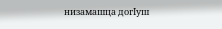низамашца догIуш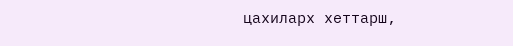цахиларх хеттарш,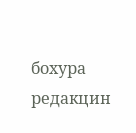бохура редакцин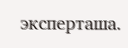эксперташа.